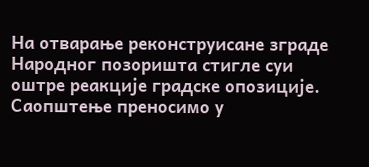На отварање реконструисане зграде Народног позоришта стигле суи оштре реакције градске опозиције. Саопштење преносимо у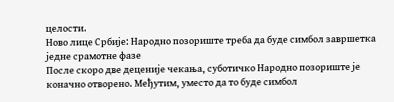целости.
Ново лице Србије: Народно позориште треба да буде симбол завршетка једне срамотне фазе
После скоро две деценије чекања, суботичко Народно позориште је коначно отворено. Међутим, уместо да то буде симбол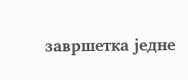завршетка једне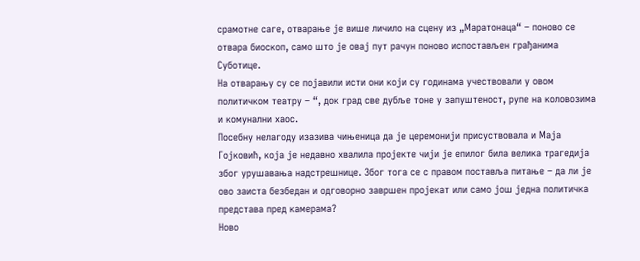срамотне саге, отварање је више личило на сцену из „Маратонаца“ – поново се отвара биоскоп, само што је овај пут рачун поново испостављен грађанима Суботице.
На отварању су се појавили исти они који су годинама учествовали у овом политичком театру – “, док град све дубље тоне у запуштеност, рупе на коловозима и комунални хаос.
Посебну нелагоду изазива чињеница да је церемонији присуствовала и Маја Гојковић, која је недавно хвалила пројекте чији је епилог била велика трагедија због урушавања надстрешнице. Због тога се с правом поставља питање – да ли је ово заиста безбедан и одговорно завршен пројекат или само још једна политичка представа пред камерама?
Ново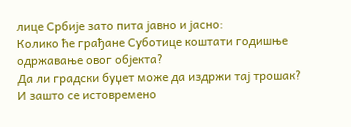лице Србије зато пита јавно и јасно:
Колико ће грађане Суботице коштати годишње одржавање овог објекта?
Да ли градски буџет може да издржи тај трошак?
И зашто се истовремено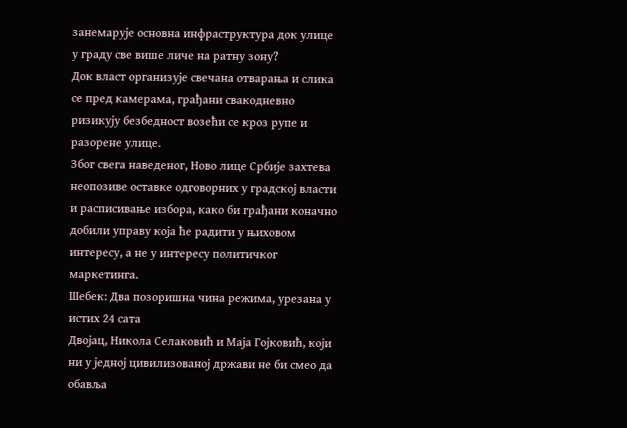занемарује основна инфраструктура док улице у граду све више личе на ратну зону?
Док власт организује свечана отварања и слика се пред камерама, грађани свакодневно ризикују безбедност возећи се кроз рупе и разорене улице.
Због свега наведеног, Ново лице Србије захтева неопозиве оставке одговорних у градској власти и расписивање избора, како би грађани коначно добили управу која ће радити у њиховом интересу, а не у интересу политичког маркетинга.
Шебек: Два позоришна чина режима, урезана у истих 24 сата
Двојац, Никола Селаковић и Маја Гојковић, који ни у једној цивилизованој држави не би смео да обавља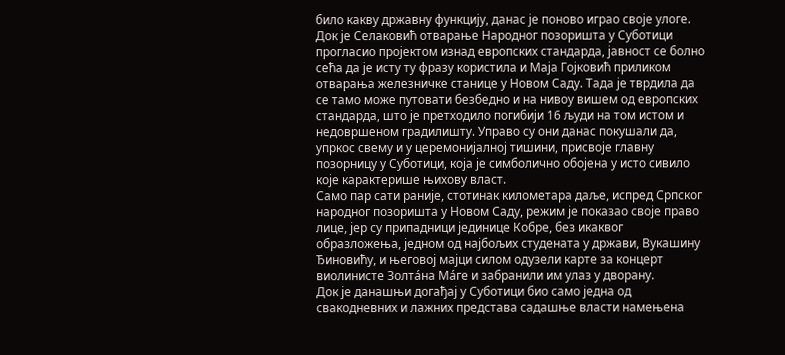било какву државну функцију, данас је поново играо своје улоге. Док је Селаковић отварање Народног позоришта у Суботици прогласио пројектом изнад европских стандарда, јавност се болно сећа да је исту ту фразу користила и Маја Гојковић приликом отварања железничке станице у Новом Саду. Тада је тврдила да се тамо може путовати безбедно и на нивоу вишем од европских стандарда, што је претходило погибији 16 људи на том истом и недовршеном градилишту. Управо су они данас покушали да, упркос свему и у церемонијалној тишини, присвоје главну позорницу у Суботици, која је симболично обојена у исто сивило које карактерише њихову власт.
Само пар сати раније, стотинак километара даље, испред Српског народног позоришта у Новом Саду, режим је показао своје право лице, јер су припадници јединице Кобре, без икаквог образложења, једном од најбољих студената у држави, Вукашину Ђиновићу, и његовој мајци силом одузели карте за концерт виолинисте Золтáна Мáге и забранили им улаз у дворану.
Док је данашњи догађај у Суботици био само једна од свакодневних и лажних представа садашње власти намењена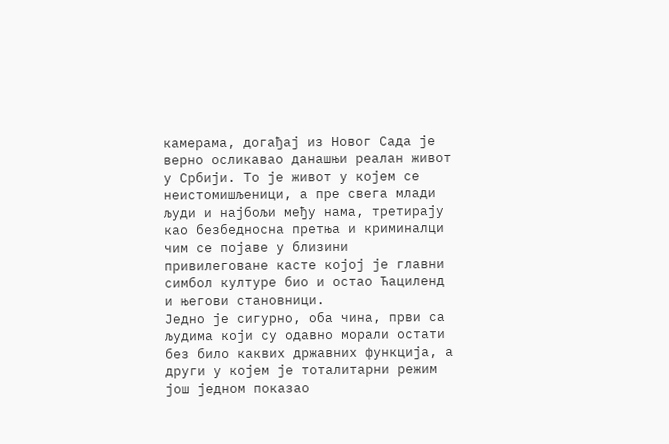камерама, догађај из Новог Сада је верно осликавао данашњи реалан живот у Србији. То је живот у којем се неистомишљеници, а пре свега млади људи и најбољи међу нама, третирају као безбедносна претња и криминалци чим се појаве у близини привилеговане касте којој је главни симбол културе био и остао Ћациленд и његови становници.
Једно је сигурно, оба чина, први са људима који су одавно морали остати без било каквих државних функција, а други у којем је тоталитарни режим још једном показао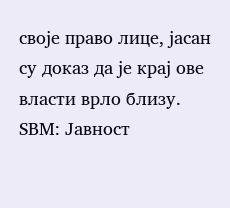своје право лице, јасан су доказ да је крај ове власти врло близу.
ЅВМ: Јавност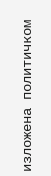изложена политичком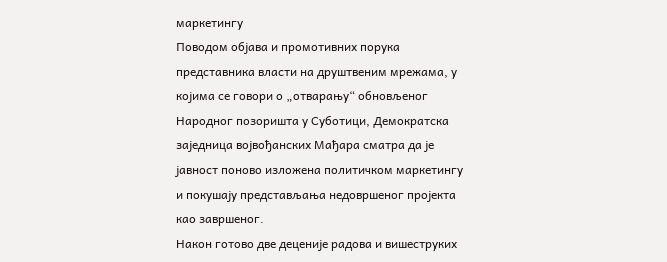маркетингу
Поводом објава и промотивних порука представника власти на друштвеним мрежама, у којима се говори о „отварању“ обновљеног Народног позоришта у Суботици, Демократска заједница војвођанских Мађара сматра да је јавност поново изложена политичком маркетингу и покушају представљања недовршеног пројекта као завршеног.
Након готово две деценије радова и вишеструких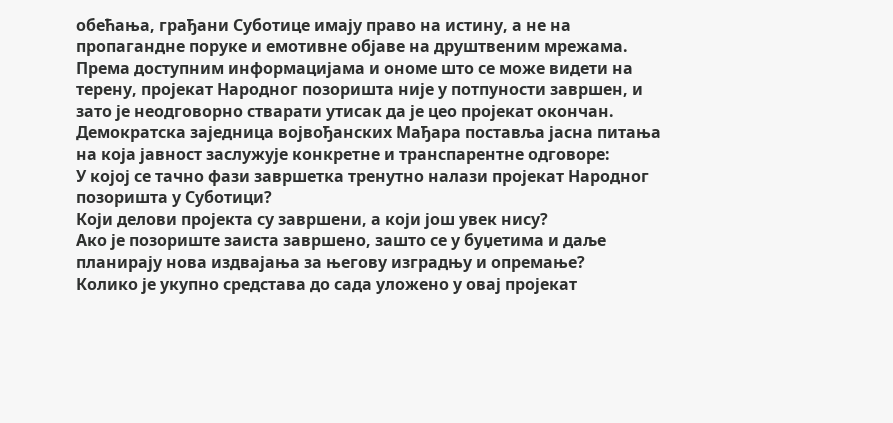обећања, грађани Суботице имају право на истину, а не на пропагандне поруке и емотивне објаве на друштвеним мрежама. Према доступним информацијама и ономе што се може видети на терену, пројекат Народног позоришта није у потпуности завршен, и зато је неодговорно стварати утисак да је цео пројекат окончан.
Демократска заједница војвођанских Мађара поставља јасна питања на која јавност заслужује конкретне и транспарентне одговоре:
У којој се тачно фази завршетка тренутно налази пројекат Народног позоришта у Суботици?
Који делови пројекта су завршени, а који још увек нису?
Ако је позориште заиста завршено, зашто се у буџетима и даље планирају нова издвајања за његову изградњу и опремање?
Колико је укупно средстава до сада уложено у овај пројекат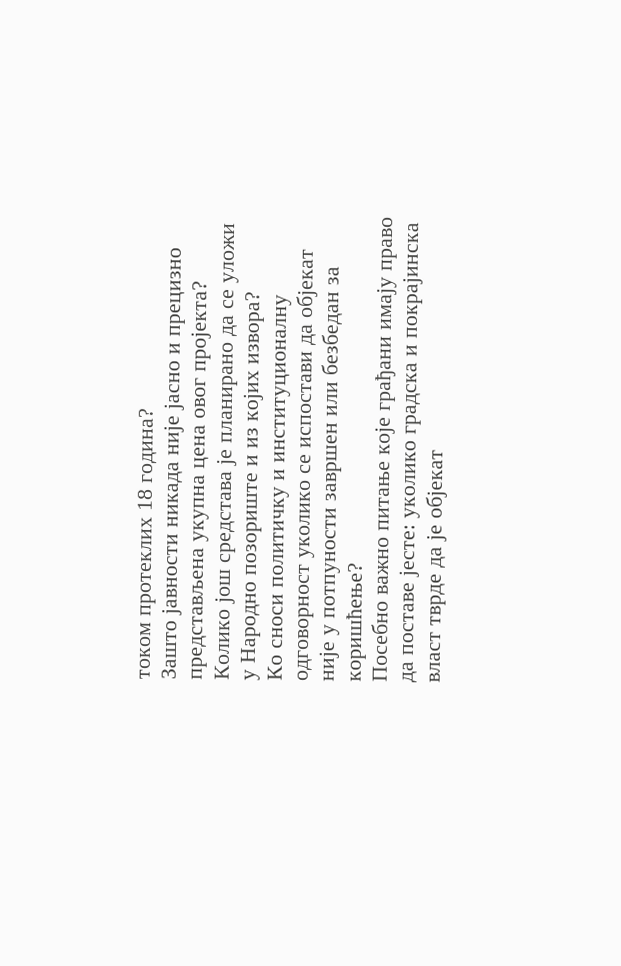током протеклих 18 година?
Зашто јавности никада није јасно и прецизно представљена укупна цена овог пројекта?
Колико још средстава је планирано да се уложи у Народно позориште и из којих извора?
Ко сноси политичку и институционалну одговорност уколико се испостави да објекат није у потпуности завршен или безбедан за коришћење?
Посебно важно питање које грађани имају право да поставе јесте: уколико градска и покрајинска власт тврде да је објекат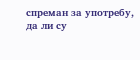спреман за употребу, да ли су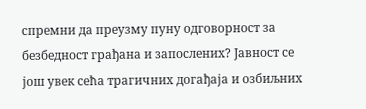спремни да преузму пуну одговорност за безбедност грађана и запослених? Јавност се још увек сећа трагичних догађаја и озбиљних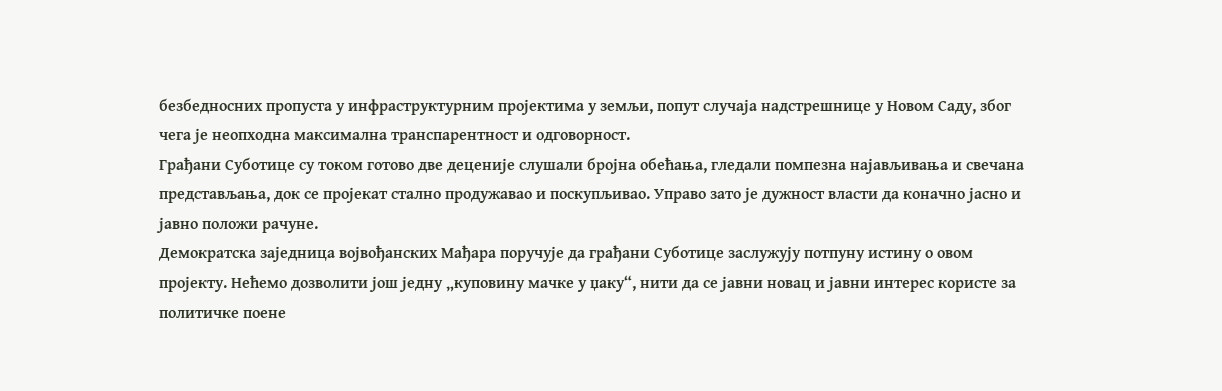безбедносних пропуста у инфраструктурним пројектима у земљи, попут случаја надстрешнице у Новом Саду, због чега је неопходна максимална транспарентност и одговорност.
Грађани Суботице су током готово две деценије слушали бројна обећања, гледали помпезна најављивања и свечана представљања, док се пројекат стално продужавао и поскупљивао. Управо зато је дужност власти да коначно јасно и јавно положи рачуне.
Демократска заједница војвођанских Мађара поручује да грађани Суботице заслужују потпуну истину о овом пројекту. Нећемо дозволити још једну „куповину мачке у џаку“, нити да се јавни новац и јавни интерес користе за политичке поене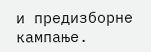и предизборне кампање.